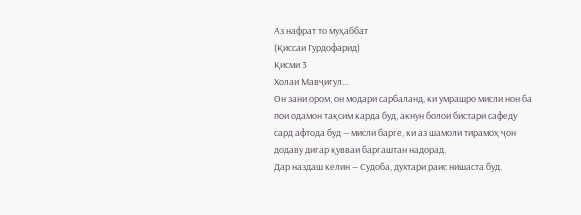Аз нафрат то муҳаббат
(Қиссаи Гурдофарид)
Қисми 3
Холаи Мавҷигул…
Он зани ором, он модари сарбаланд, ки умрашро мисли нон ба пои одамон тақсим карда буд, акнун болои бистари сафеду сард афтода буд — мисли барге, ки аз шамоли тирамоҳ ҷон додаву дигар қувваи баргаштан надорад.
Дар наздаш келин — Судоба, духтари раис нишаста буд.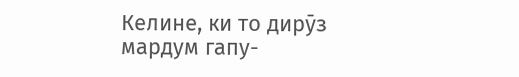Келине, ки то дирӯз мардум гапу-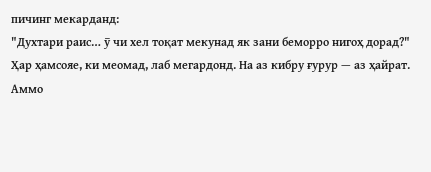пичинг мекарданд:
"Духтари раис… ӯ чи хел тоқат мекунад як зани беморро нигоҳ дорад?"
Ҳар ҳамсояе, ки меомад, лаб мегардонд. На аз кибру ғурур — аз ҳайрат.
Аммо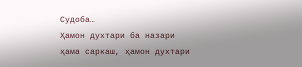Судоба…
Ҳамон духтари ба назари ҳама саркаш, ҳамон духтари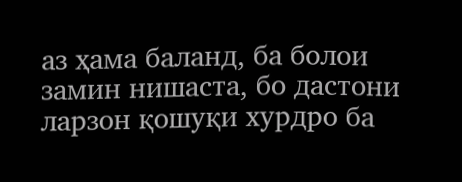аз ҳама баланд, ба болои замин нишаста, бо дастони ларзон қошуқи хурдро ба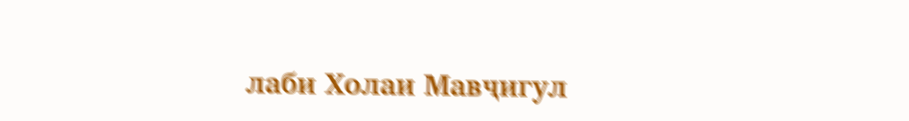лаби Холаи Мавҷигул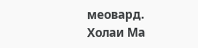меовард.
Холаи Ма